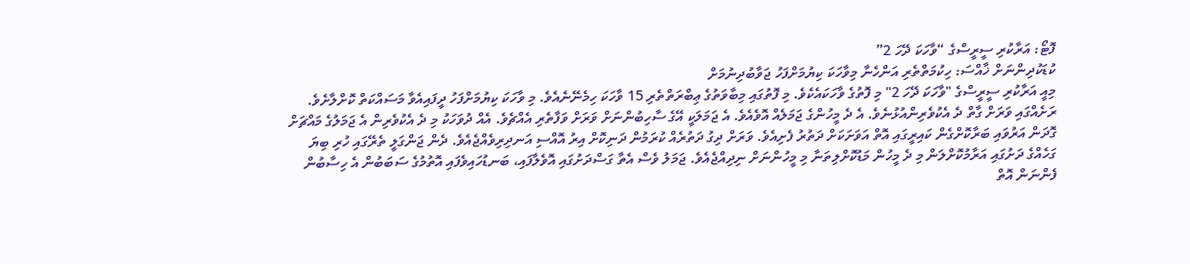ފޮޓޯ: އަރާކުރި ސީރީސްގެ “ވާހަކަ ދޭހަ 2”
ކުޑަކުދިންނަށް ޚާއްސަ: ހިކުމަތްތެރި އަންހެނާ މިވާހަކަ ކިޔުމަށްފަހު ޖަވާބުދިނުމަށް
މިއީ އަރާކުރި ސީރީސްގެ "ވާހަކަ ދޭހަ 2" މި ފޮތުގެ ވާހަކައެކެވެ. މި ފޮތުގައި މިބާވަތުގެ ޢިބްރަތްތެރި 15 ވާހަކަ ހިމެނޭނެއެވެ. މި ވާހަކަ ކިޔުމަށްފަހު ދީފައިއެވާ މަސައްކަތް ކޮށްލާށެވެ.
ރަށެއްގައި ވަރަށް ގާތް ދެ އެކުވެރިންއުޅުނެވެ. އެ ދެ މީހުންގެ ޖަމަލެއް އޮވެއެވެ. އެ ޖަމަލަކީ އޭގެ ސާހިބުންނަށް ވަރަށް ވަފާތެރި އެއްޗެވެ. އެއް ދުވަހަކު މި ދެ އެކުވެރިން އެ ޖަމަލުގެ މައްޗަށް ގޮދަން އަރުވައި ބަރާކޮށްގެން ކައިރީގައި އޮތް އަވަށަކަށް ދަތުރު ފެށިއެވެ. ވަރަށް ދިގު ދަތުރެއް ކުރަމުން ދަނިކޮށް އިރު އޮއްސި އަނދިރިވެއްޖެއެވެ. ދެން ޖަންގަލީ ތެރޭގައި ހުރި ބިޔަ ގަހެއްގެ ދަށުގައި އަރާމުކޮށްލަން މި ދެ މީހުން މަޑުކޮށްލިތަނާ މި މީހުންނަށް ނިދިއްޖެއެވެ. ޖަމަލު ވެސް އެތާ ގަސްދަށުގައި އޮވެލާފައި، ބަނޑުހައިވެފައި އޮތުމުގެ ސަބަބުން އެ ހިސާބުން ފެންނަން އޮތް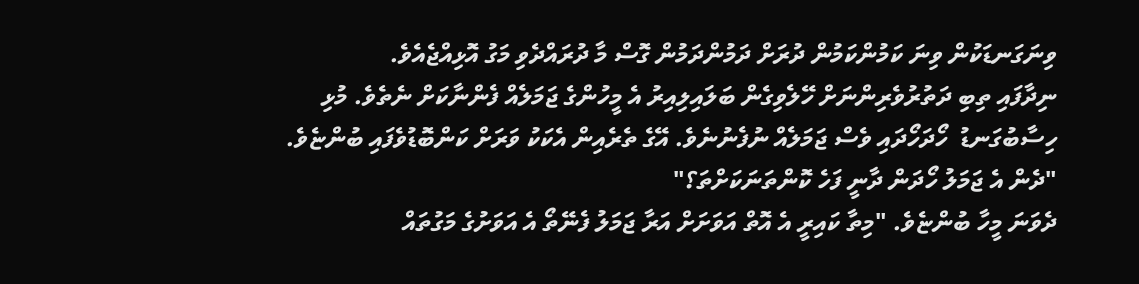ވިނަގަނޑަކުން ވިނަ ކަމުންކަމުން ދުރަށް ދަމުންދަމުން ގޮސް މާ ދުރައްދެވި މަގު އޮޅިއްޖެއެވެ.
ނިދާފައި ތިބި ދަތުރުވެރިންނަށް ހޭލެވިގެން ބަލައިލިއިރު އެ މީހުންގެ ޖަމަލެއް ފެންނާކަށް ނެތެވެ. މުޅި ހިސާބުގަނޑު  ހޯދަހޯދައި ވެސް ޖަމަލެއް ނުފެނުނެވެ. އޭގެ ތެރެއިން އެކަކު ވަރަށް ކަންބޮޑުވެފައި ބުންޏެވެ. "ދެން އެ ޖަމަލު ހޯދަން ދާނީ ފަހެ ކޮންތަނަކަށްތަ؟"
ދެވަނަ މީހާ ބުންޏެވެ. "މިތާ ކައިރީ އެ އޮތް އަވަށަށް އަރާ ޖަމަލު ފެނޭތޯ އެ އަވަށުގެ މަގުތައް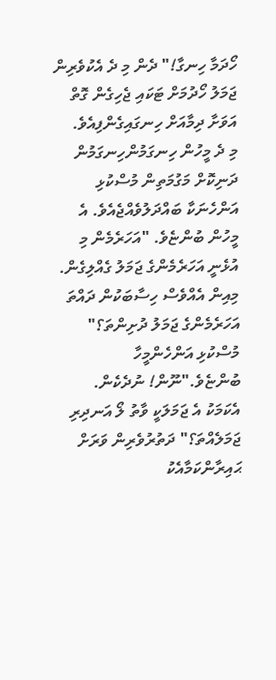ހޯދަމާ ހިނގާ!" ދެން މި ދެ އެކުވެރިން ޖަމަލު ހޯދުމަށް ޓަކައި ޖެހިގެން ގޮތް އަވަށާ ދިމާއަށް ހިނގައިގެންފިއެވެ.
މި ދެ މީހުން ހިނގަމުންހިނގަމުން ދަނިކޮށް މަގުމަތިން މުސްކުޅި އަންހެނަކާ ބައްދަލުވެއްޖެއެވެ. އެ މީހުން ބުންޏެވެ. "އަހަރެމެން މި އުޅެނީ އަހަރެމެންގެ ޖަމަލު ގެއްލިގެން. މިއިން އެއްވެސް ހިސާބަކުން ދައްތަ އަހަރެމެންގެ ޖަމަލު ދުށިންތަ؟"
މުސްކުޅި އަންހެންމީހާ ބުންޏެވެ."ނޫން! ނުދެކެން. އެކަމަކު އެ ޖަމަލަކީ ވާތު ލޯ އަނދިރި ޖަމަލެއްތަ؟" ދަތުރުވެރިން ވަރަށް ޙައިރާންކަމާއެކު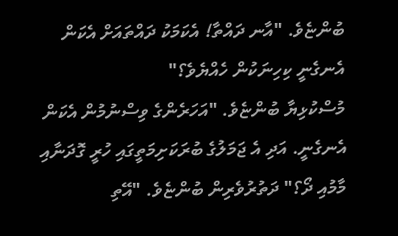ބުންޏެވެ. "އާނ ދައްތާ! އެކަމަކު ދައްތައަށް އެކަން އެނގެނީ ކިހިނަކުން ހެއްޔެވެ؟"
މުސްކުޅިޔާ ބުންޏެވެ. "އަހަރެންގެ ވިސްނުމުން އެކަން އެނގެނީ. އަދި އެ ޖަމަލުގެ ބުރަކަށިމަތީގައި ހުރީ ގޮދަނާއި މާމުއި ދޯ؟" ދަތުރުވެރިން ބުންޏެވެ. "އޭތި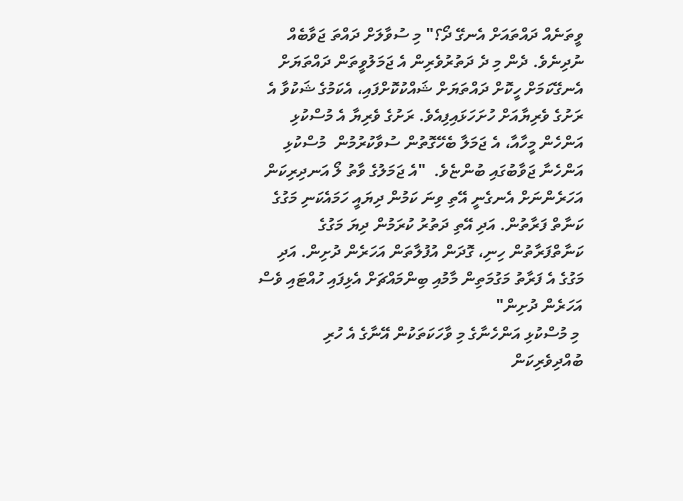ވީތަނެއް ދައްތައަށް އެނގޭ ދޯ؟" މި ސުވާލަށް ދައްތަ ޖަވާބެއް ނުދިނެވެ. ދެން މި ދެ ދަތުރުވެރިން އެ ޖަމަލުވީތަން ދައްތަޔަށް އެނގޭކަމަށް ހީކޮށް ދައްތަޔަށް ޝައްކުކޮށްފައި، އެކަމުގެ ޝަކުވާ އެ ރަށުގެ ވެރިޔާއަށް ހުށަހަޅައިފިއެވެ. ރަށުގެ ވެރިޔާ އެ މުސްކުޅި އަންހެން މީހާއާ، އެ ޖަމަލާ ބެހޭގޮތުން ސުވާކުރުމުން  މުސްކުޅި އަންހެނާ ޖަވާބުގައި ބުންޏެވެ.  "އެ ޖަމަލުގެ ވާތު ލޯ އަނދިރިކަން އަހަރެންނަށް އެނގެނީ އޭތި ވިނަ ކަމުން ދިޔައީ ހަމައެކަނި މަގުގެ ކަނާތް ފަރާތުން. އަދި އޭތި ދަތުރު ކުރަމުން ދިޔަ މަގުގެ ކަނާތްފަރާތުން ހިނި، ގޮދަން އުފުލާތަން އަހަރެން ދުށިން. އަދި  މަގުގެ އެ ފަރާތު މަގުމަތިން މާމުއި ބިންމައްޗަށް އެޅިފައި ހުއްޓައި ވެސް އަހަރެން ދުށިން"
 މި މުސްކުޅި އަންހެނާގެ މި ވާހަކަތަކުން އޭނާގެ އެ ހުރި ބުއްދިވެރިކަން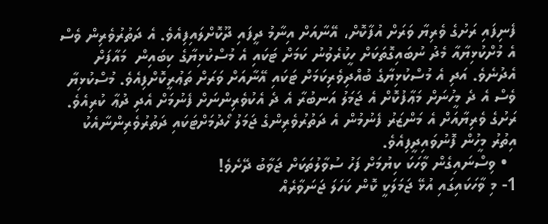ފެނިފައި ރަށުގެ ވެރިޔާ ވަރަށް އުފާކޮށް، އޭނާއަށް އިނާމު ދީފައި ދޫކޮށްލައިފިއެވެ. އެ ދަތުރުވެރިން ވެސް އެ މުށްކުޅިޔާއާ މެދު ނުބައިގޮތަކަށް ހީކުރެވުނު ކަމަށް ޓަކައި އެ މުސްކުޅިޔާގެ ކިބައިން  މައާފަށް އެދުނެވެ. އަދި އެ މުސްކުޅިޔާގެ ބުއްދިވެރިކަމަށް ޓަކައި އޭނާއަށް ވަރަށް ތަޢުރީކޮށްފިއެވެ. މުސްކުޅިޔާ ވެސް އެ ދެ މީހުނަށް މަޢާފުކޮށް އެ ޖަމަލު އަނބުރާ އެ ދެ އެކުވެރިންނަށް ފެނުމަށް އެދި ދުޢާ ކުރިއެވެ.
ރަށުގެ ވެރިޔާއަށް އެ މަންޒަރު ފެނުމުން އެ ދަތުރުވެރިންގެ ޖަމަލު ހޯދުމަށްޓަކައި ދަތުރުވެރިންނާއެކު  އިތުރު މީހުން ފޮނުވައިދީފިއެވެ.
  • ވިސްނައިގެން ވާހަކަ ކިޔުމަށް ފަހު ސުވާލުތަކަށް ޖަވާބު ދޭށެވެ!
1- މި ވާހަކައިގައި އުޅޭ ޖަމަލަކީ ކޮން ކަހަލަ ޖަނަވާރެއް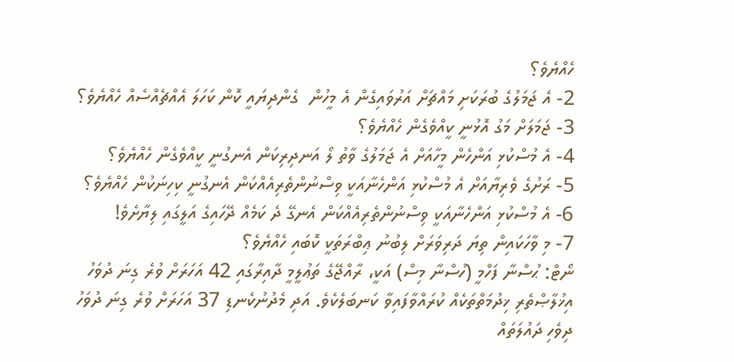ހެއްޔެވެ؟
2- އެ ޖަމަލުގެ ބުރަކަށި މައްޗަށް އަރުވައިގެން އެ މީހުން  ގެންދިޔައީ ކޮން ކަހަލަ އެއްޗެއްސެއް ހެއްޔެވެ؟
3- ޖަމަލަށް މަގު އޮޅުނީ ކީއްވެގެން ހެއްޔެވެ؟
4- އެ މުސްކުޅި އަންހެން މީހާއަށް އެ ޖަމަލުގެ ވާތު ލޯ އަނދިރިކަން އެނގުނީ ކީއްވެގެން ހެއްޔެވެ؟
5- ރަށުގެ ވެރިޔާއަށް އެ މުސްކުޅި އަންހެނާއަކީ ވިސްނުންތެރިއެއްކަން އެނގުނީ ކިހިނަކުން ހެއްޔެވެ؟
6- އެ މުސްކުޅި އަންހެނާއަކީ ވިސްނުންތެރިއެއްކަން އެނގޭ ދެ ކަމެއް ދޭހައިގެ އަލީގައި ލިޔާށެވެ!
7- މި ވާހަކައިން ތިޔަ ދަރިވަރަށް ލިބުނު ޢިބްރަތަކީ ކޮބައި ހެއްޔެވެ؟
ނޯޓް: ޙުސްނާ ފަހްމީ (ހުސްނާ މިސް) އަކީ، ރާއްޖޭގެ ތަޢުލީމީ ދާއިރާގައި 42 އަހަރަށް ވުރެ ގިނަ ދުވަހު އިޚުލާޞްތެރި ޚިދުމަތްތަކެއް ކުރައްވާފައިވާ ކަނބަލެކެވެ. އަދި މެދުނުކެނޑި 37 އަހަރަށް ވުރެ ގިނަ ދުވަހު ދިވެހި ދައުލަތައް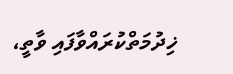ޚިދުމަތްކުރައްވާފައި ވާތީ،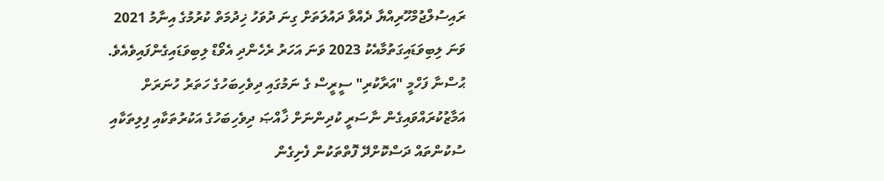ރައިސުލްޖުމްހޫރިއްޔާ ދެއްވާ ދައުލަތަށް ގިނަ ދުވަހު ޚިދުމަތް ކުރުމުގެ އިނާމު 2021 ވަނަ ލިބިވަޑައިގަތުމާއެކު 2023 ވަނަ އަހަރު ރެހެންދި އެވޯޑް ލިބިވަޑައިގެންފައިވެއެވެ. ޙުސްނާ ފަހްމީ "އަރާކުރި" ސީރީސް ގެ ނަމުގައި ދިވެހިބަހުގެ ހަތަރު ހުނަރަށް އަމާޒުކުރައްވައިގެން ނާސަރީ ކުދިންނަށް ޚާއްޞަ ދިވެހިބަހުގެ އަކުރުތަކާއި ފިލިތަކާއި ސުކުންތައް ދަސްކޮށްދޭ ފޮތްތަކުން ފެށިގެން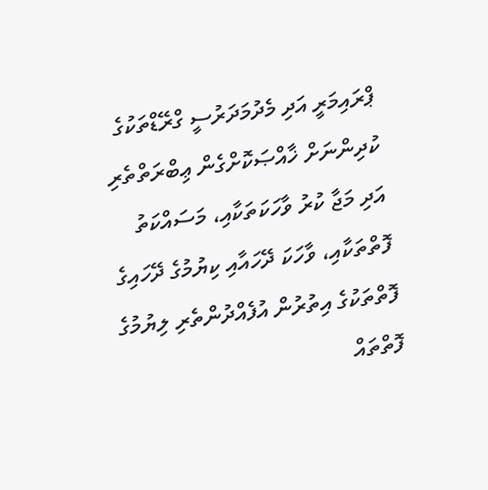ޕްރައިމަރީ އަދި މެދުމަދަރުސީ ގްރޭޑްތަކުގެ ކުދިންނަށް ޚާއްޞަކޮށްގެން ޢިބްރަތްތެރި އަދި މަޖާ ކުރު ވާހަކަތަކާއި، މަސައްކަތު ފޮތްތަކާއި، ވާހަކަ ދޭހައާއި ކިޔުމުގެ ދޭހައިގެ ފޮތްތަކުގެ އިތުރުން އުފެއްދުންތެރި ލިޔުމުގެ ފޮތްތައް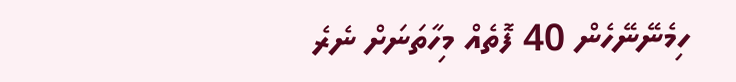ހިމެނޭނޭހެން 40 ފޮތެއް މިހާތަނަށް ނެރެ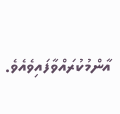އާންމުކުރައްވާފައިވެއެވެ.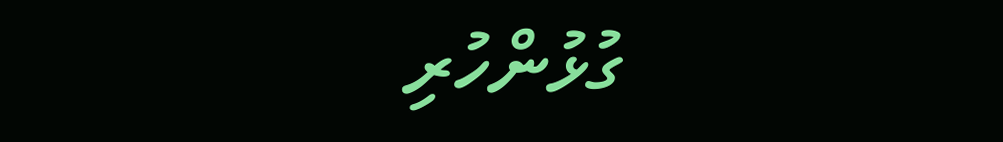ގުޅުންހުރި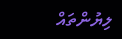ލިޔުންތައް